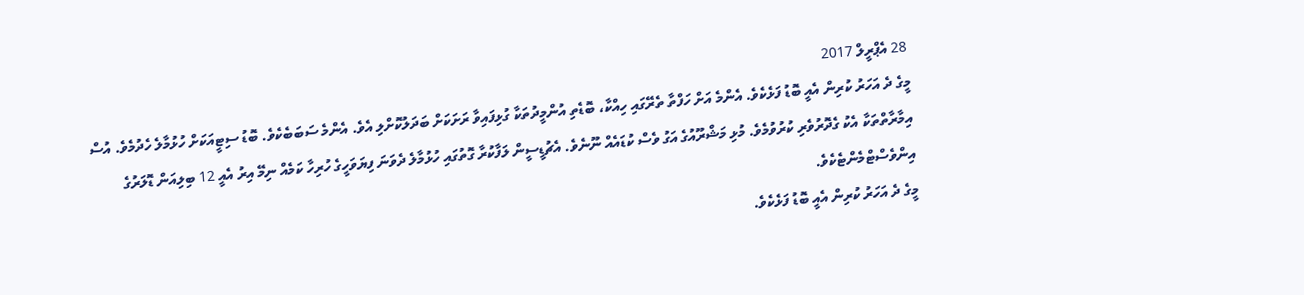28 އެޕްރީލް 2017
މީގެ ދެ އަހަރު ކުރިން އެއީ ބޮޑު ފަޅެކެވެ. އެންމެ އަށް ހަފްތާ ތެރޭގައި ހިއްކާ، ބޮޑެތި އުންމީދުތަކާ ގުޅިފައިވާ ރަށަކަށް ބަދަލުކޮށްލި އެވެ. އެންމެ ސަބަބެކެވެ. ބޮޑު ސިޓީއަކަށް ހުޅުމާލެ ހެދުމެވެ. އުސް އިމާރާތްތަކާ އެކު ގެދޮރުވެރި ކުރުވުމެވެ. މުޅި މަޝްރޫއުގެ އަގު ވެސް ކުޑައެއް ނޫނެވެ. އެޗުޑީސީން ލަފާކުރާ ގޮތުގައި ހުޅުމާލެ ދެވަނަ ފިޔަވަހީގެ ހުރިހާ ކަމެއް ނިމޭ އިރު އެއީ 12 ބިލިއަން ޑޮލަރުގެ އިންވެސްޓްމެންޓެކެވެ.
މީގެ ދެ އަހަރު ކުރިން އެއީ ބޮޑު ފަޅެކެވެ.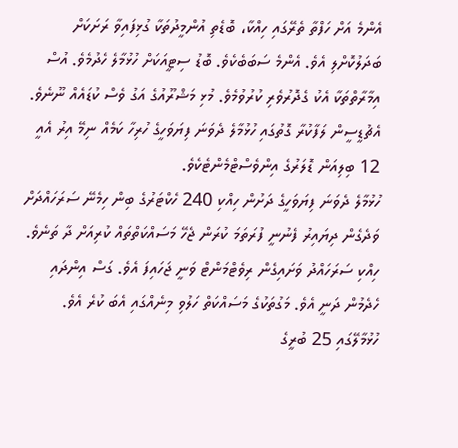އެންމެ އަށް ހަފްތާ ތެރޭގައި ހިއްކާ، ބޮޑެތި އުންމީދުތަކާ ގުޅިފައިވާ ރަށަކަށް ބަދަލުކޮށްލި އެވެ. އެންމެ ސަބަބެކެވެ. ބޮޑު ސިޓީއަކަށް ހުޅުމާލެ ހެދުމެވެ. އުސް އިމާރާތްތަކާ އެކު ގެދޮރުވެރި ކުރުވުމެވެ. މުޅި މަޝްރޫއުގެ އަގު ވެސް ކުޑައެއް ނޫނެވެ. އެޗުޑީސީން ލަފާކުރާ ގޮތުގައި ހުޅުމާލެ ދެވަނަ ފިޔަވަހީގެ ހުރިހާ ކަމެއް ނިމޭ އިރު އެއީ 12 ބިލިއަން ޑޮލަރުގެ އިންވެސްޓްމެންޓެކެވެ.
ހުޅުމާލެ ދެވަނަ ފިޔަވަހީގެ ދަށުން ހިއްކި 240 ހެކްޓަރުގެ ބިން ހިމެނޭ ސަރަހައްދަށް ވަދެގެން ދިޔައިރު ފެނުނީ ފުރަތަމަ ކުރަން ޖެހޭ މަސައްކަތްތައް ކުރިއަށް ދާ ތަނެވެ. ހިއްކި ސަރަހައްދު ވަށައިގެން ރިވެޓްމަންޓް ވަނީ ޖަހައިފަ އެވެ. ގަސް އިންދައި ހެދެމުން ދަނީ އެވެ. މަގުތަކުގެ މަސައްކަތް ހަލުވި މިނެއްގައި އެބަ ކުރެ އެވެ.
ހުޅުމާލޭގައި 25 ބުރީގެ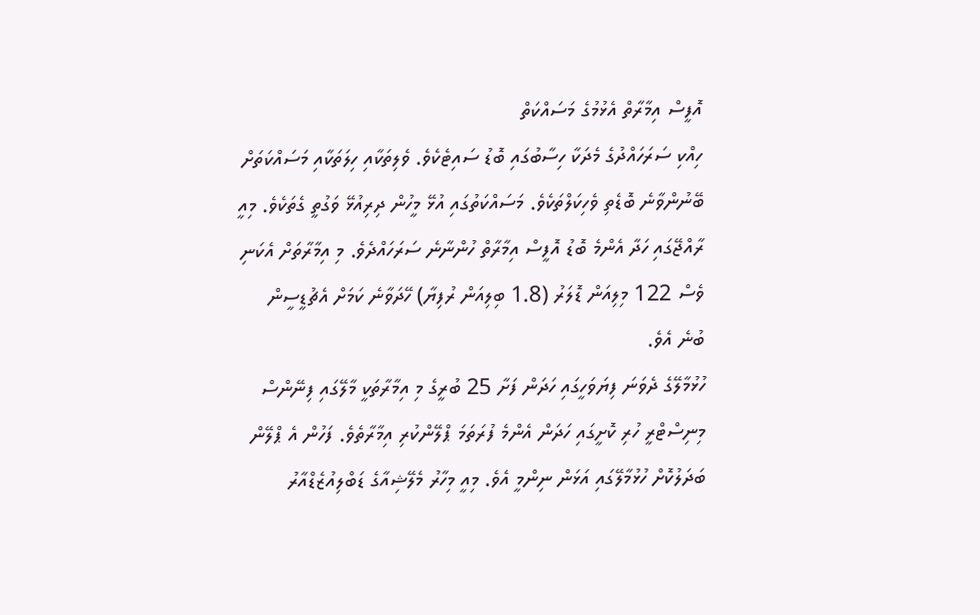އޮފީސް އިމާރާތް އެޅުމުގެ މަސައްކަތް
ހިއްކި ސަރަހައްދުގެ މެދަކާ ހިސާބުގައި ބޮޑު ސައިޓެކެވެ. ވެލިތަކާއި ހިލަތަކާއި މަސައްކަތަށް ބޭނުންވާނެ ބޮޑެތި ވެހިކަލްތަކެވެ. މަސައްކަތުގައި އުޅޭ މީހުން ދިރިއުޅޭ ވަގުތީ ގެތަކެވެ. މިއީ ރާއްޖޭގައި ހަދާ އެންމެ ބޮޑު އޮފީސް އިމާރާތް ހުންނާނެ ސަރަހައްދެވެ. މި އިމާރާތަށް އެކަނި ވެސް 122 މިލިއަން ޑޮލަރު (1.8 ބިލިއަން ރުފިޔާ) ހޭދަވާނެ ކަމަށް އެޗުޑީސީން ބުނެ އެވެ.
ހުޅުމާލޭގެ ދެވަނަ ފިޔަވަހީގައި ހަދަން ފަށާ 25 ބުރީގެ މި އިމާރާތަކީ މާލޭގައި ފިނޭންސް މިނިސްޓްރީ ހުރި ކޮށީގައި ހަދަން އެންމެ ފުރަތަމަ ޕްލޭންކުރި އިމާރާތެވެ. ފަހުން އެ ޕްލޭން ބަދަލުކޮށް ހުޅުމާލޭގައި އަޅަން ނިންމީ އެވެ. މިއީ މިހާރު މެލޭޝިއާގެ ޑަބްލިއުޒެޑްއާރު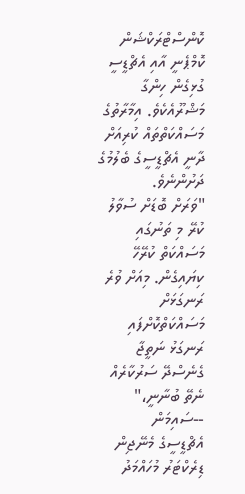ކޮންސްޓްރަކްޝަން ކޮމްޕެނީ އާއި އެޗްޑީސީ ގުޅިގެން ހިންގާ މަޝްރޫއެކެވެ. އިމާރާތުގެ މަސައްކަތްތައް ކުރިއަށް ދާނީ އެޗްޑީސީގެ ބެލުމުގެ ދަށުންނެވެ.
"ވަރަށް ބޮޑަށް ސުވާލު ކުރޭ މި ތަނުގައި މަސައްކަތް ކުރޭހޭ ކިޔައިގެން. މިއަށް ވުރެ ރަނގަޅަށް މަސައްކަތްކޮށްފައި ރަނގަޅު ނަތީޖާ ގެނެސްދޭ ސަރުކާރެއް ނެތޭ ބުނާނީ،" --ސައިމަން
އެޗްޑީސީގެ މެނޭޖިން ޑިރެކްޓަރު މުހައްމަދު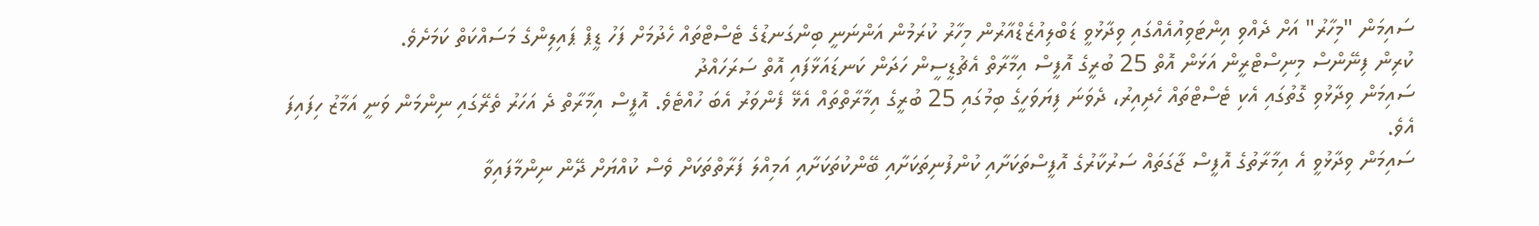ސައިމަން "މިހާރު" އަށް ދެއްވި އިންޓަވިއުއެއްގައި ވިދާޅުވީ ޑަބްލިއުޒެޑްއާރުން މިހާރު ކުރަމުން އަންނަނީ ބިންގަނޑުގެ ޓެސްޓްތައް ހެދުމަށް ފަހު ޑީޕް ޕައިލިންގެ މަސައްކަތް ކަމަށެވެ.
ކުރިން ފިނޭންސް މިނިސްޓްރީން އަޅަން އޮތް 25 ބުރީގެ އޮފީސް އިމާރާތް އެޗުޑީސީން ހަދަން ކަނޑައަޅާފައި އޮތް ސަރަހައްދު
ސައިމަން ވިދާޅުވި ގޮތުގައި އެކި ޓެސްޓްތައް ހެދިއިރު، ދެވަނަ ފިޔަވަހީގެ ބިމުގައި 25 ބުރީގެ އިމާރާތްތައް އެޅޭ ފެންވަރު އެބަ ހުއްޓެވެ. އޮފީސް އިމާރާތް ދެ އަހަރު ތެރޭގައި ނިންމަން ވަނީ އަމާޒު ހިފައިފަ އެވެ.
ސައިމަން ވިދާޅުވީ އެ އިމާރާތުގެ އޮފީސް ޖާގަތައް ސަރުކާރުގެ އޮފީސްތަކަށާއި ކުންފުނިތަކަށާއި ބޭންކުތަކަށާއި އަމިއްލަ ފަރާތްތަކަށް ވެސް ކުއްޔަށް ދޭން ނިންމާފައިވާ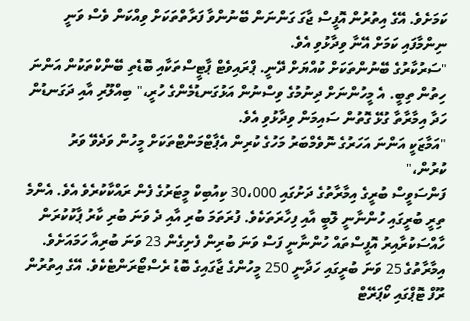ކަމަށެވެ. އޭގެ އިތުރުން އޮފީސް ޖާގަ ގަންނަން ބޭނުންވާ ފަރާތްތަކަށް ވިއްކަން ވެސް ވަނީ ނިންމާފައި ކަމަށް އޭނާ ވިދާޅުވި އެވެ.
"ސަރުކާރުގެ ބޭނުންތަކަށް ކުއްޔަށް ދޭނީ. ޕްރައިވެޓް ޕާޓީސްތަކާއި ބޮޑެތި ބޭންކްތަކުން އަންނަ ހިތުން ތިބީ. އެ މީހުންނަށް ދިނުމުގެ ވިސްނުން އަޅުގަނޑުމެންގެ ހުރީ،" ބިއްލޫރި އާއި ދަގަނޑުން ހަދާ އިމާރާތާ ގުޅޭ ގޮތުން ސައިމަން ވިދާޅުވި އެވެ.
"އަމާޒަކީ އަންނަ އަހަރުގެ ނޮވެމްބަރު މަހުގެ ކުރިން އެޕާޓްމަންޓްތަކަށް މީހުން ވަދެވޭ ވަރު ކުރުން،"
ފަންސަވީސް ބުރީގެ އިމާރާތުގެ ދަށުގައި 30،000 ކިއުބިކް މީޓަރުގެ ފެން ރައްކާކުރެވެ އެވެ. އެންމެ ތިރީ ބުރީގައި ހުންނާނީ ލޮބީ އާއި ފިހާރަތަކެވެ. ފުރަތަމަ ބުރި އާއި ދެ ވަނަ ބުރި ކާރު ޕާކުކުރަން ހާއްސަކުރާއިރު އޮފީސްތައް ހުންނާނީ ފަސް ވަނަ ބުރިން ފެށިގެން 23 ވަނަ ބުރިއާ ހަމައަށެވެ. އިމާރާތުގެ 25 ވަނަ ބުރީގައި ހަދާނީ 250 މީހުންގެ ޖާގައިގެ ބޮޑު ރެސްޓޯރަންޓެކެވެ. އޭގެ އިތުރުން ރޫފް ޓޮޕްގައި ކޯޕަރޭޓް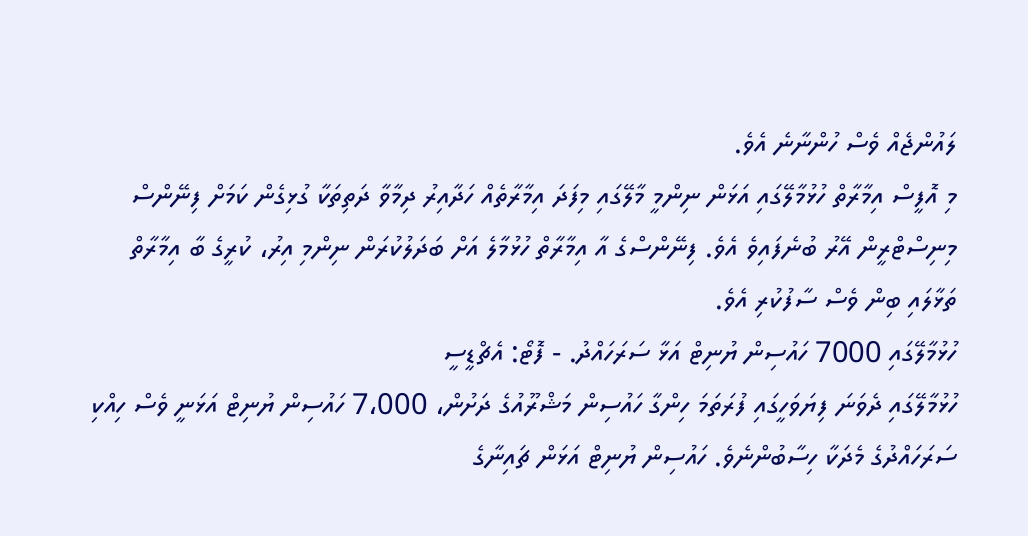ލައުންޖެއް ވެސް ހުންނާނެ އެވެ.
މި އޮފީސް އިމާރާތް ހުޅުމާލޭގައި އަޅަން ނިންމީ މާލޭގައި މިފަދަ އިމާރާތެއް ހަދާއިރު ދިމާވާ ދަތިތަކާ ގުޅިގެން ކަމަށް ފިނޭންސް މިނިސްޓްރީން އޭރު ބުނެފައިވެ އެވެ. ފިނޭންސްގެ އާ އިމާރާތް ހުޅުމާލެ އަށް ބަދަލުކުރަން ނިންމި އިރު، ކުރީގެ ބާ އިމާރާތް ތަޅާލައި ބިން ވެސް ސާފުކުރި އެވެ.
ހުޅުމާލޭގައި 7000 ހައުސިން ޔުނިޓް އަޅާ ސަރަހައްދު. - ފޮޓޯ: އެޗްޑީސީ
ހުޅުމާލޭގައި ދެވަނަ ފިޔަވަހީގައި ފުރަތަމަ ހިންގާ ހައުސިން މަޝްރޫއުގެ ދަށުން، 7،000 ހައުސިން ޔުނިޓް އަޅަނީ ވެސް ހިއްކި ސަރަހައްދުގެ މެދަކާ ހިސާބުންނެވެ. ހައުސިން ޔުނިޓް އަޅަން ޗައިނާގެ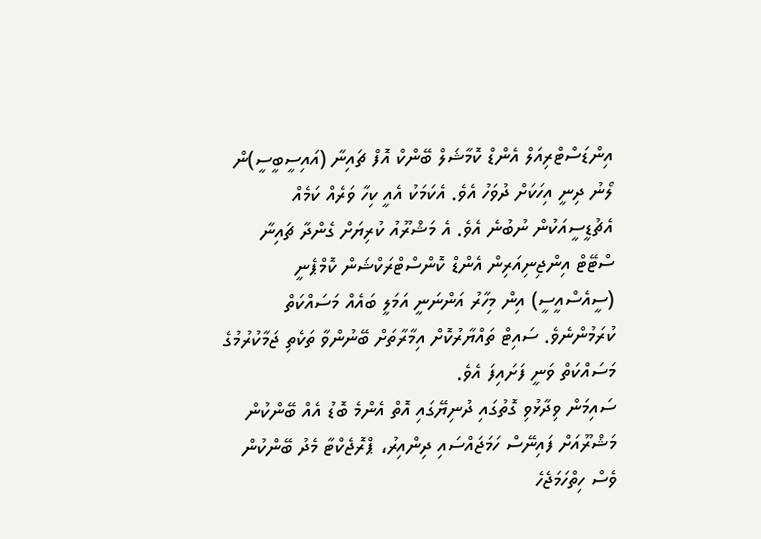އިންޑަސްޓްރިއަލް އެންޑް ކޮމާޝަލް ބޭންކް އޮފް ޗައިނާ (އައިސީބީސީ)ން ލޯނު ދިނީ އިހަކަށް ދުވަހު އެވެ. އެކަމަކު އެއީ ކިހާ ވަރެއް ކަމެއް އެޗުޑީސީއަކުން ނުބުނެ އެވެ. އެ މަޝްރޫއު ކުރިޔަށް ގެންދާ ޗައިނާ ސްޓޭޓް އިންޖިނިއަރިން އެންޑް ކޮންސްޓްރަކްޝަން ކޮމްޕެނީ (ސީއެސްއީސީ) އިން މިހާރު އަންނަނީ އަމަލީ ބައެއް މަސައްކަތް ކުރަމުންނެވެ. ސައިޓް ތައްޔާރުކޮށް އިމާރާތަށް ބޭނުންވާ ތަކެތި ޖަމާކުރުމުގެ މަސައްކަތް ވަނީ ފަށައިފަ އެވެ.
ސައިމަން ވިދާޅުވި ގޮތުގައި ދުނިޔޭގައި އޮތް އެންމެ ބޮޑު އެއް ބޭންކުން މަޝްރޫއަށް ފައިނޭސް ހަމަޖައްސައި ދިންއިރު، ޕްރޮޖެކްޓާ މެދު ބޭންކުން ވެސް ހިތްހަމަޖެހެ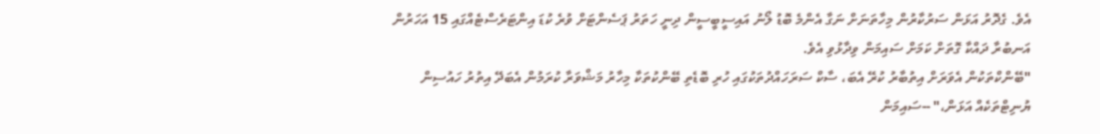އެވެ. ގެދޮރު އަޅަން ސަރުކާރުން މިހާތަނަށް ނަގާ އެންމެ ބޮޑު ލޯނު އައިސީބީސީން ދިނީ ހަތަރު ޕަސެންޓަށް ވުރެ ކުޑަ އިންޓަރެސްޓެއްގައި 15 އަހަރުން އަނބުރާ ދައްކާ ގޮތަށް ކަމަށް ސައިމަން ވިދާޅުވި އެވެ.
"ބޭންކްތަކުން އެވަރަށް އިތުބާރު ކުރޭ އެބަ، ސާކް ސަރަހައްދުތަކުގައި ހުރި ބޮޑެތި ބޭންކުތަކާ މިހާރު މަޝްވަރާ ކުރަމުން އެބަދޭ އިތުރު ހައުސިން ޔުނިޓްތަކެއް އަޅަން،" --ސައިމަން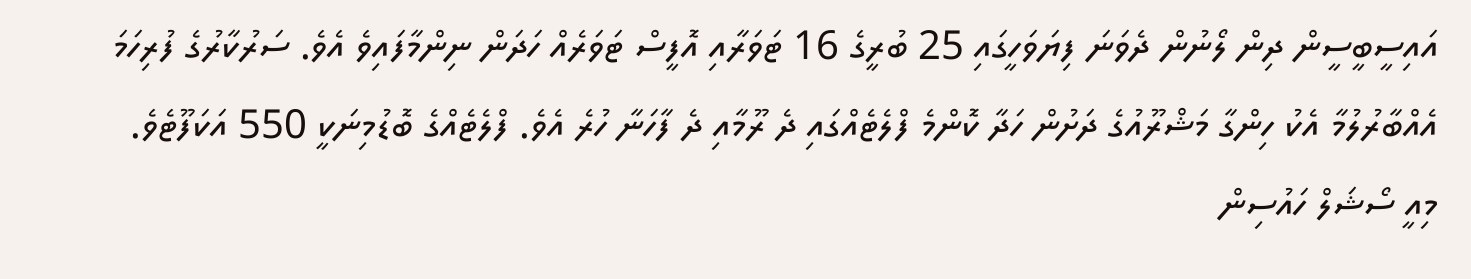އައިސީބީސީން ދިން ލޯނުން ދެވަނަ ފިޔަވަހީގައި 25 ބުރީގެ 16 ޓަވަރާއި އޮފީސް ޓަވަރެއް ހަދަން ނިންމާފައިވެ އެވެ. ސަރުކާރުގެ ފުރިހަމަ އެއްބާރުލުމާ އެކު ހިންގާ މަޝްރޫއުގެ ދަށުން ހަދާ ކޮންމެ ފްލެޓެއްގައި ދެ ރޫމާއި ދެ ފާހަނާ ހުރެ އެވެ. ފްލެޓެއްގެ ބޮޑުމިނަކީ 550 އަކަފޫޓެވެ.
މިއީ ސޯޝަލް ހައުސިން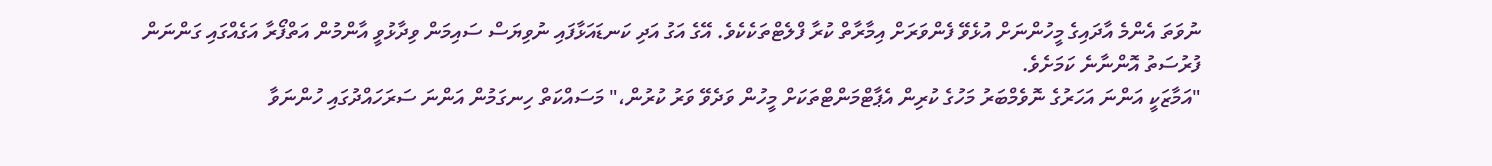ނުވަތަ އެންމެ އާދައިގެ މީހުންނަށް އުޅެވޭ ފެންވަރަށް އިމާރާތް ކުރާ ފްލެޓްތަކެކެވެ. އޭގެ އަގު އަދި ކަނޑައަޅާފައި ނުވިޔަސް ސައިމަން ވިދާޅުވީ އާންމުން އަތްފޯރާ އަގެއްގައި ގަންނަން ފުރުސަތު އޮންނާނެ ކަމަށެވެ.
"އަމާޒަކީ އަންނަ އަހަރުގެ ނޮވެމްބަރު މަހުގެ ކުރިން އެޕާޓްމަންޓްތަކަށް މީހުން ވަދެވޭ ވަރު ކުރުން،" މަސައްކަތް ހިނގަމުން އަންނަ ސަރަހައްދުގައި ހުންނަވާ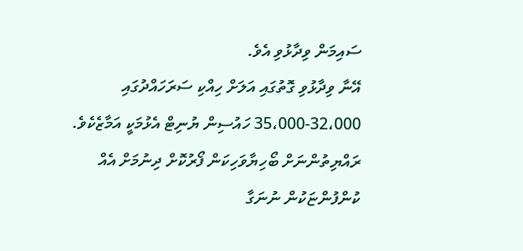ސައިމަން ވިދާޅުވި އެވެ.
އޭނާ ވިދާޅުވި ގޮތުގައި އަލަށް ހިއްކި ސަރަހައްދުގައި 32،000-35،000 ހައުސިން ޔުނިޓް އެޅުމަކީ އަމާޒެކެވެ.
ރައްޔިތުންނަށް ބޯހިޔާވަހިކަން ފޯރުކޮށް ދިނުމަށް އެއް ކުންފުންޏަކުން ނުނަގާ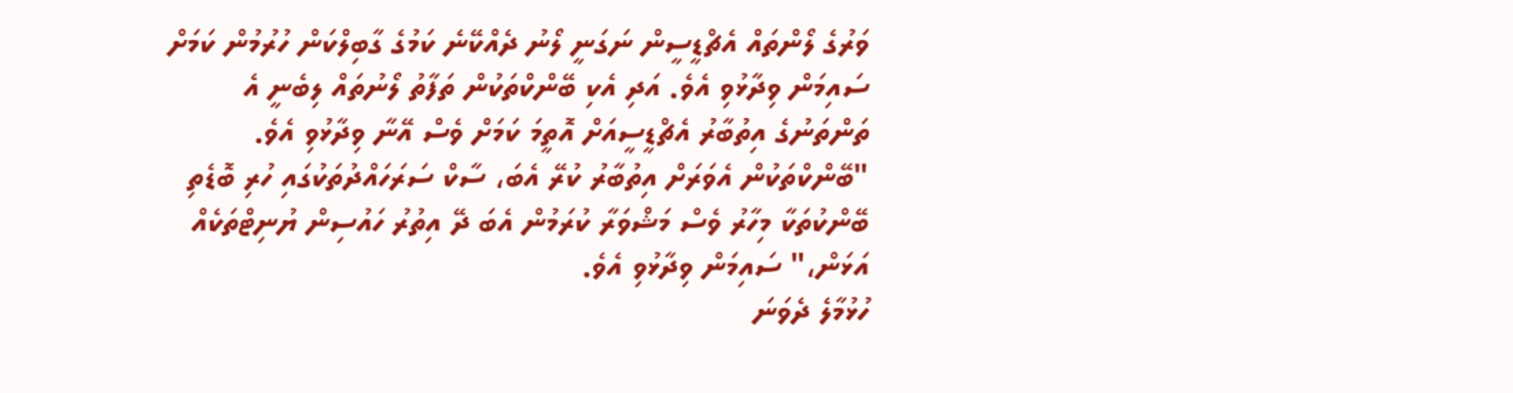ވަރުގެ ލޯންތައް އެޗްޑީސީން ނަގަނީ ލޯނު ދެއްކޭނެ ކަމުގެ ގާބިލްކަން ހުރުމުން ކަމަށް ސައިމަން ވިދާޅުވި އެވެ. އަދި އެކި ބޭންކްތަކުން ތަފާތު ލޯނުތައް ލިބެނީ އެ ތަންތަނުގެ އިތުބާރު އެޗްޑީސީއަށް އޮތީމަ ކަމަށް ވެސް އޭނާ ވިދާޅުވި އެވެ.
"ބޭންކްތަކުން އެވަރަށް އިތުބާރު ކުރޭ އެބަ، ސާކް ސަރަހައްދުތަކުގައި ހުރި ބޮޑެތި ބޭންކުތަކާ މިހާރު ވެސް މަޝްވަރާ ކުރަމުން އެބަ ދޭ އިތުރު ހައުސިން ޔުނިޓްތަކެއް އަޅަން،" ސައިމަން ވިދާޅުވި އެވެ.
ހުޅުމާލެ ދެވަނަ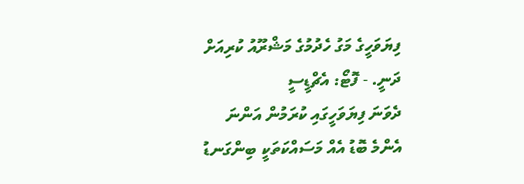ފިޔަވަހީގެ މަގު ހެދުމުގެ މަޝްރޫއު ކުރިއަށް ދަނީ. - ފޮޓޯ: އެޗްޑީސީ
ދެވަނަ ފިޔަވަހީގައި ކުރަމުން އަންނަ އެންމެ ބޮޑު އެއް މަސައްކަތަކީ ބިންގަނޑު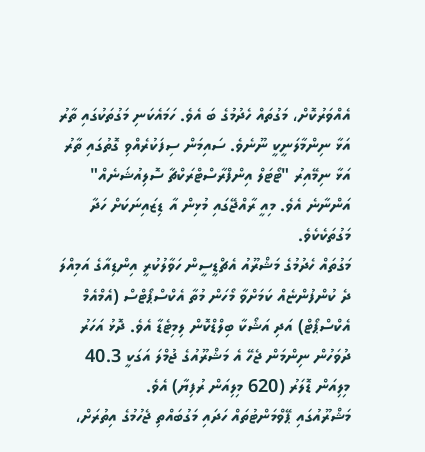އެއްވަރުކޮށް، މަގުތައް ހެދުމުގެ ބަ އެވެ. ހަމައެކަނި މަގުތަކުގައި ތާރު އަޅާ ނިންމާލަނީކީ ނޫނެވެ. ސައިމަން ސިފަކުރެއްވި ގޮތުގައި ތާރު އަޅާ ނިމޭއިރު "ޓޯޓަލް އިންފްރާސްޓްރަކްޗާ ސޮލިއުޝަނެއް" އަންނާނެ އެވެ. މިއީ ރާއްޖޭގައި މުޅިން އާ ޑިޒައިނަކަށް ހަދާ މަގުތަކެކެވެ.
މަގުތައް ހެދުމުގެ މަޝްރޫއު އެޗްޑީސީން ހަވާލުކުރީ އިންޑިއާގެ އަމިއްލަ ދެ ކުންފުންޏެއް ކަމަށްވާ މޯހަން މުތާ އެކްސްޕޯޓްސް (އެމްއެމް އެކްސްޕޯޓް) އަދި އަޝޯކާ ބިލްޑްކޮން ލިމިޓެޑާ އެވެ. ދޮޅު އަހަރު ދުވަހުން ނިންމަން ޖެހޭ އެ މަޝްރޫއުގެ ޖުމްލަ އަގަކީ 40.3 މިލިއަން ޑޮލަރު (620 މިލިއަން ރުފިޔާ) އެވެ.
މަޝްރޫއުގައި ޕޭވްމަންޓުތައް ހަދައި މަގުބައްތި ޖެހުމުގެ އިތުރަށް،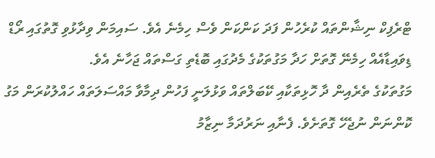ޓްރެފިކް ނިޝާންތައް ކުރެހުން ފަދަ ކަންކަން ވެސް ހިމެނެ އެވެ. ސައިމަން ވިދާޅުވި ގޮތުގައި ރޯޑް ޑިވައިޑާއެއް ހިމެނޭ ގޮތަށް ހަދާ މަގުތަކުގެ މެދުގައި ބޮޑެތި ގަސްތައް ޖަހާނެ އެވެ.
މަގުތަކުގެ ތެރެއިން ދާ ހޮޅިތަކާއި ކޭބަލްތައް ވަޅުލަނީ ފަހުން ދިމާވާ މައްސަލަތައް ހައްލުކުރަން މަގު ކޮންނަން ނުޖެހޭ ގޮތަށެވެ. ފެނާއި ނަރުދަމާ ނިޒާމު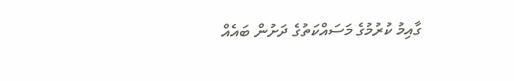ގާއިމު ކުރުމުގެ މަސައްކަތުގެ ދަށުން ބައެއް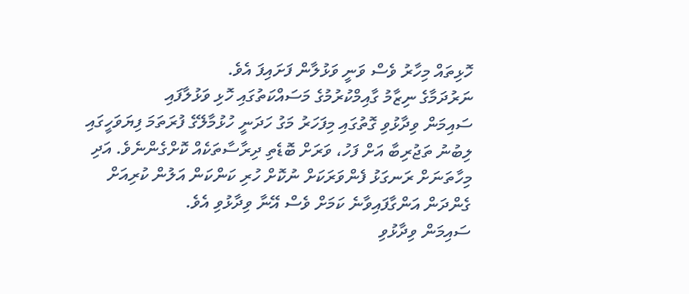ހޮޅިތައް މިހާރު ވެސް ވަނީ ވަޅުލާން ފަށައިފަ އެވެ.
ނަރުދަމާގެ ނިޒާމު ގާއިމްކުރުމުގެ މަސައްކަތުގައި ހޮޅި ވަޅުލާފައި
ސައިމަން ވިދާޅުވި ގޮތުގައި މިފަހަރު މަގު ހަދަނީ ހުޅުމާލޭގެ ފުރަތަމަ ފިޔަވަހީގައި ލިބުނު ތަޖުރިބާ އަށް ފަހު، ވަރަށް ބޮޑެތި ދިރާސާތަކެއް ކޮށްގެންނެވެ. އަދި މިހާތަނަށް ރަނގަޅު ފެންވަރަކަށް ނުކޮށް ހުރި ކަންކަން އަލުން ކުރިއަށް ގެންދަން އަންގާފައިވާނެ ކަމަށް ވެސް އޭނާ ވިދާޅުވި އެވެ.
ސައިމަން ވިދާޅުވި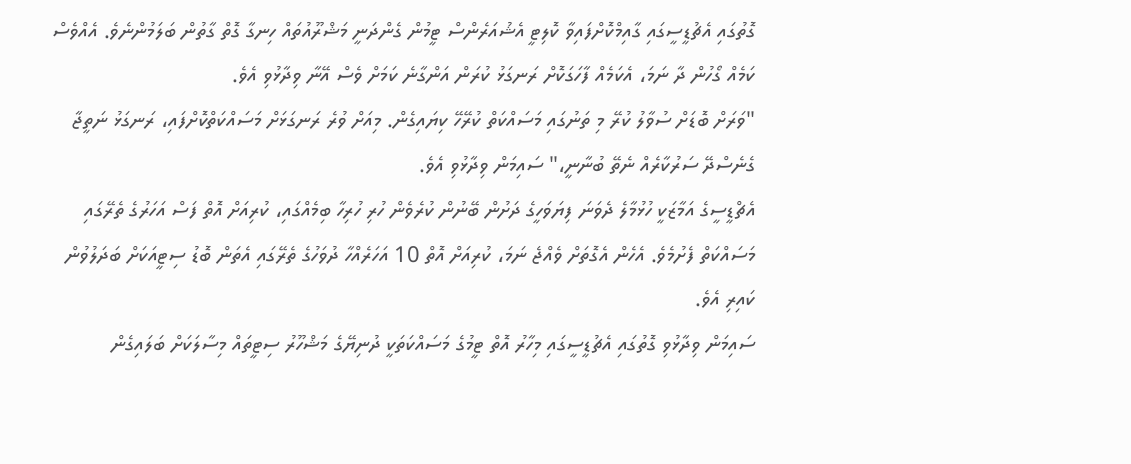ގޮތުގައި އެޗުޑީސީގައި ގާއިމްކޮށްފައިވާ ކޮލިޓީ އެޝުއަރެންސް ޓީމުން ގެންދަނީ މަޝްރޫއުތައް ހިނގާ ގޮތް ގާތުން ބަލަމުންނެވެ. އެއްވެސް ކަމެއް ގޯހުން ދާ ނަމަ، އެކަމެއް ފާހަގަކޮށް ރަނގަޅު ކުރަން އަންގާނެ ކަމަށް ވެސް އޭނާ ވިދާޅުވި އެވެ.
"ވަރަށް ބޮޑަށް ސުވާލު ކުރޭ މި ތަނުގައި މަސައްކަތް ކުރޭހޭ ކިޔައިގެން. މިއަށް ވުރެ ރަނގަޅަށް މަސައްކަތްކޮށްފައި، ރަނގަޅު ނަތީޖާ ގެނެސްދޭ ސަރުކާރެއް ނެތޭ ބުނާނީ،" ސައިމަން ވިދާޅުވި އެވެ.
އެޗްޑީސީގެ އަމާޒަކީ ހުޅުމާލެ ދެވަނަ ފިޔަވަހީގެ ދަށުން ބޭނުން ކުރެވެން ހުރި ހުރިހާ ބިމެއްގައި، ކުރިއަށް އޮތް ފަސް އަހަރުގެ ތެރޭގައި މަސައްކަތް ފެށުމެވެ. އެހެން އެގޮތަށް ވެއްޖެ ނަމަ، ކުރިއަށް އޮތް 10 އަހަރެއްހާ ދުވަހުގެ ތެރޭގައި އެތަން ބޮޑު ސިޓީއަކަށް ބަދަލުވުން ކައިރި އެވެ.
ސައިމަން ވިދާޅުވި ގޮތުގައި އެޗުޑީސީގައި މިހާރު އޮތް ޓީމުގެ މަސައްކަތަކީ ދުނިޔޭގެ މަޝްހޫރު ސިޓީތައް މިސާލަކަށް ބަލައިގެން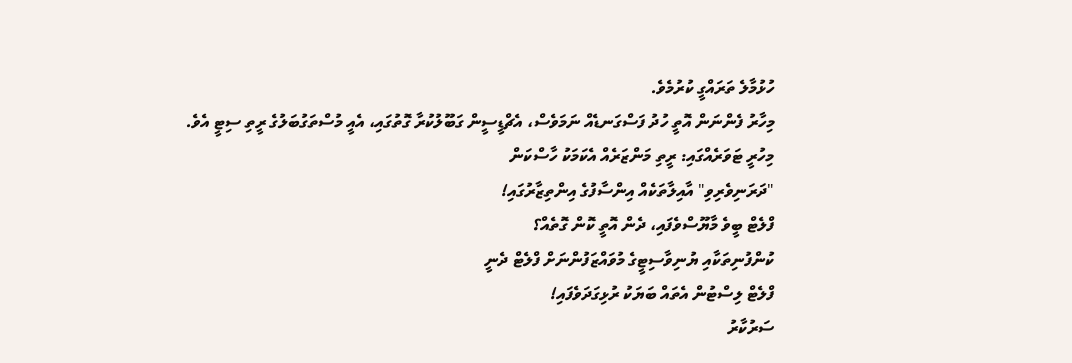ހުޅުމާލެ ތަރައްގީ ކުރުމެވެ.
މިހާރު ފެންނަން އޮތީ ހުދު ފަސްގަނޑެއް ނަމަވެސް، އެޗްޑީސީން ގަބޫލުކުރާ ގޮތުގައި، އެއީ މުސްތަގުބަލުގެ ރީތި ސިޓީ އެވެ.
މިހުރީ ޓަވަރެއްގައި: ރީތި މަންޒަރެއް އެކަމަކު ހާސްކަން
"ދަރަނިވެރިވި" އާއިލާތަކެއް އިންސާފުގެ އިންތިޒާރުގައި!
ފްލެޓް ބީވެ މާޔޫސްވެފައި، ދެން އޮތީ ކޮން ގޮތެއް؟
ކުންފުނިތަކާއި ޔުނިވާސިޓީގެ މުވައްޒަފުންނަށް ފްލެޓް ދެނީ
ފްލެޓް ލިސްޓުން އެތައް ބަޔަކު ރުޅިގަދަވެފައި!
ސަރުކާރު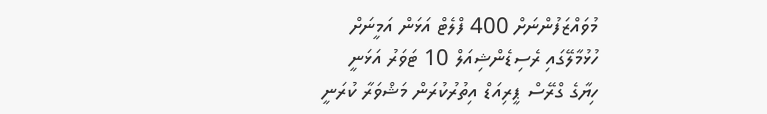މުވައްޒަފުންނަށް 400 ފްލެޓް އަޅަން އަމީނަށް
ހުޅުމާލޭގައި ރެސިޑެންޝިއަލް 10 ޓަވަރު އަޅަނީ
ހިޔާގެ ގްރޭސް ޕީރިއަޑް އިތުރުކުރަން މަޝްވަރާ ކުރަނީ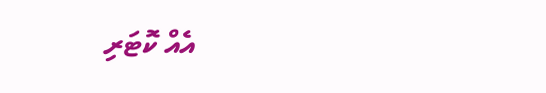އެއް ކޮޓަރި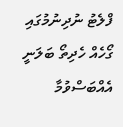ފްލެޓު ނުދިނުމުގައި ގޯހެއް ހެދިތޯ ބަލަނީ
އެއްބަސްވުމާ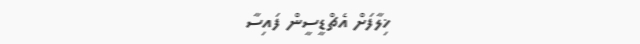ޚިލާފަށް އެޗްޑީސީން ފައިސާ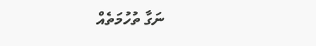ނަގާ ތުހުމަތެއް